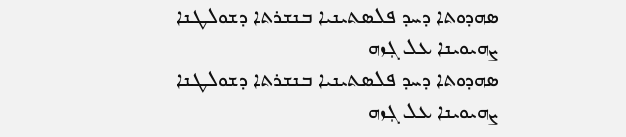ܣܗܕܘܬܐ ܕܚܕ ܦܠܣܬܝܢܝܐ ܒܢܫܪܬܐ ܕܫܘܠܛܢܐ ܨܗܝܘܝܢܐ ܥܠ ܓܼܙܗ
ܣܗܕܘܬܐ ܕܚܕ ܦܠܣܬܝܢܝܐ ܒܢܫܪܬܐ ܕܫܘܠܛܢܐ ܨܗܝܘܝܢܐ ܥܠ ܓܼܙܗ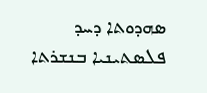ܣܗܕܘܬܐ ܕܚܕ ܦܠܣܬܝܢܝܐ ܒܢܫܪܬܐ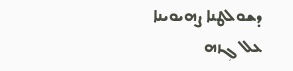ܕܫܘܠܛܢܐ ܨܗܝܘܝܢܐ ܥܠ ܓܼܙܗ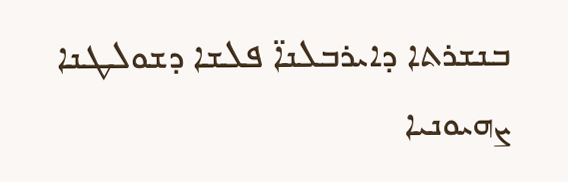ܒܢܫܪܬܐ ܕܐܝܪܒܠܢܐ̈ ܦܠܫܐ ܕܫܘܠܛܢܐ ܨܗܝܘܢܝܐ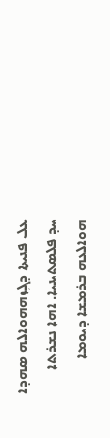ܥܠ ܦܢܝܬܐ ܕܓܼܙܗܗܘܐܠܗ ܣܗܕܐ ܚܕ ܦܠܣܬܝܢܝܐ. ܐܗܐ ܢܫܪܬܐ ܗܘܐܠܥܗ ܒܪܡܫܐ ܕܝܘܡܐ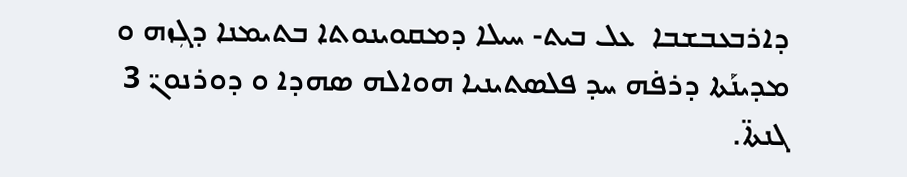ܕܐܪܒܥܒܫܒܐ  ܥܠ ܒܝܬ- ܚܝܠܐ ܕܡܩܘܝܢܘܬܐ ܒܬܝܡܢܐ ܕܓܼܙܗ ܘ ܡܕܝܢܰܬܐ ܕܪܦ̇ܗ ܚܕ ܦܠܣܬܝܢܝܐ ܗܘܐܠܗ ܣܗܕܐ ܘ ܕܘܪܢܘܢ̈ 3 ܓܢܬܐ̈.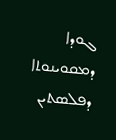ܓܘܕܐ ܕܡܩܘܝܢܘܬܐ ܕܦܠܣܬܝܢ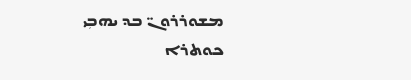ܡܫܘܪܪܘܢ̈ ܒܕ ܝܗܒܼܝ ܟܘܬܪܐ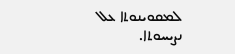ܠܡܩܘܝܢܘܬܐ ܥܠ ܢܨܝܚܘܬܐ.